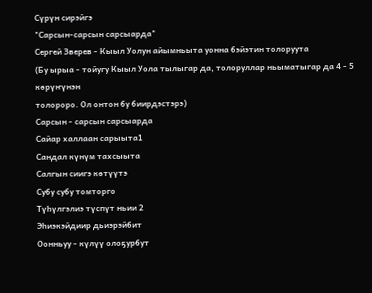Сүрүн сирэйгэ
"Сарсын-сарсын сарсыарда"
Сергей Зверев - Кыыл Уолун айымньыта уонна бэйэтин толоруута
(Бу ырыа - тойугу Кыыл Уола тылыгар да, толоруллар ньыматыгар да 4 - 5 көрүҥүнэн
толороро. Ол онтон бу биирдэстэрэ)
Сарсын - сарсын сарсыарда
Сайар халлаан сарыыта1
Сандал күнүм тахсыыта
Салгын сиигэ көтүүтэ
Субу субу томторго
Түһүлгэлиэ түспүт ньии 2
Эһиэкэйдиир дьиэрэйбит
Оонньуу - күлүү олоҕурбут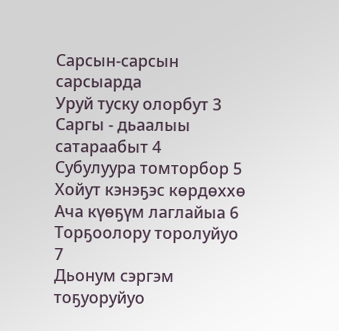Сарсын-сарсын сарсыарда
Уруй туску олорбут 3
Саргы - дьаалыы сатараабыт 4
Субулуура томторбор 5
Хойут кэнэҕэс көрдөххө
Ача күөҕүм лаглайыа 6
Торҕоолору торолуйуо 7
Дьонум сэргэм тоҕуоруйуо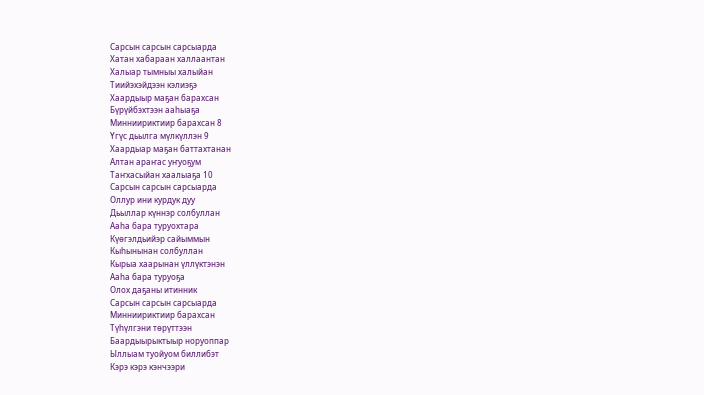Сарсын сарсын сарсыарда
Хатан хабараан халлаантан
Халыар тымныы халыйан
Тиийэхэйдээн кэлиэҕэ
Хаардыыр маҕан барахсан
Бүрүйбэхтээн ааһыаҕа
Минниириктиир барахсан 8
Үгүс дьылга мүлкүллэн 9
Хаардыар маҕан баттахтанан
Алтан араҥас уҥуоҕум
Таҥхасыйан хаалыаҕа 10
Сарсын сарсын сарсыарда
Оллур ини курдук дуу
Дьыллар күннэр солбуллан
Ааһа бара туруохтара
Күөгэлдьийэр сайыммын
Кыһынынан солбуллан
Кырыа хаарынан үллүктэнэн
Ааһа бара туруоҕа
Олох даҕаны итинник
Сарсын сарсын сарсыарда
Минниириктиир барахсан
Түһүлгэни төрүттээн
Баардыырыктыыр норуоппар
Ыллыам туойуом биллибэт
Кэрэ кэрэ кэнчээри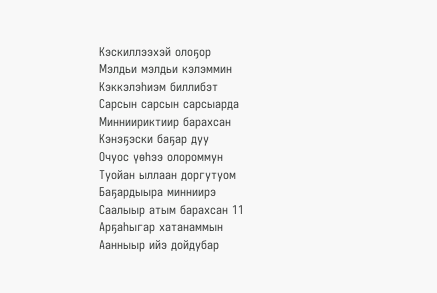Кэскиллээхэй олоҕор
Мэлдьи мэлдьи кэлэммин
Кэккэлэһиэм биллибэт
Сарсын сарсын сарсыарда
Минниириктиир барахсан
Кэнэҕэски баҕар дуу
Очуос үөһээ олороммун
Туойан ыллаан доргутуом
Баҕардыыра минниирэ
Саалыыр атым барахсан 11
Арҕаһыгар хатанаммын
Аанныыр ийэ дойдубар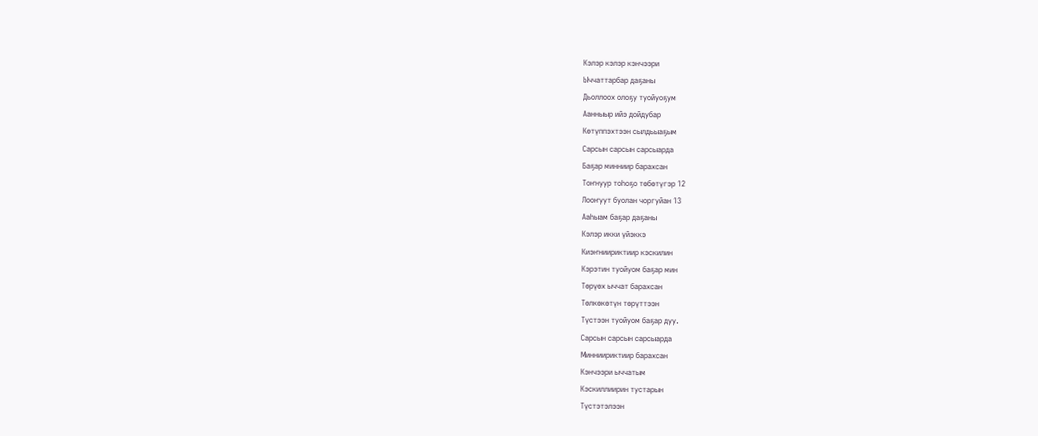Кэлэр кэлэр кэнчээри
Ыччаттарбар даҕаны
Дьоллоох олоҕу туойуоҕум
Аанныыр ийэ дойдубар
Көтүппэхтээн сылдьыаҕым
Сарсын сарсын сарсыарда
Баҕар минниир барахсан
Тоҥнуур тоhoҕо төбөтүгэр 12
Лооҥуут буолан чоргуйан 13
Ааһыам баҕар даҕаны
Кэлэр икки үйэккэ
Киэҥниириктиир кэскилин
Кэрэтин туойуом баҕар мин
Төрүөх ыччат барахсан
Төлкөкөтүн төрүттээн
Түстээн туойуом баҕар дуу.
Сарсын сарсын сарсыарда
Минниириктиир барахсан
Кэнчээри ыччатым
Кэскиллиирин тустарын
Түстэтэлээн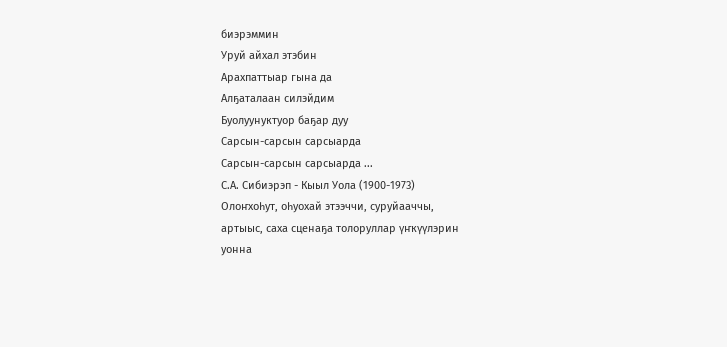биэрэммин
Уруй айхал этэбин
Арахпаттыар гына да
Алҕаталаан силэйдим
Буолуунуктуор баҕар дуу
Сарсын-сарсын сарсыарда
Сарсын-сарсын сарсыарда ...
С.А. Сибиэрэп - Кыыл Уола (1900-1973)
Олоҥхоһут, оһуохай этээччи, суруйааччы,
артыыс, саха сценаҕа толоруллар үҥкүүлэрин
уонна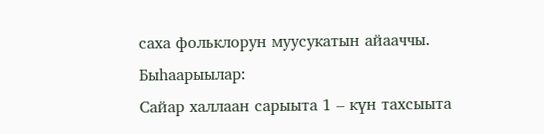саха фольклорун муусукатын айааччы.
Быһаарыылар:
Сайар халлаан сарыыта 1 – күн тахсыыта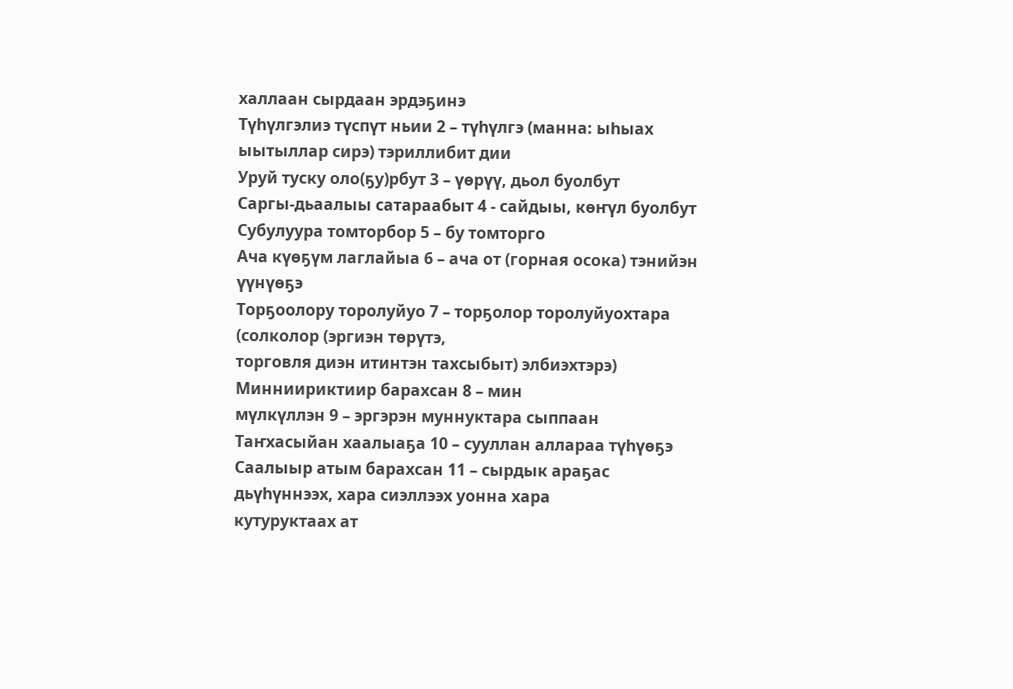халлаан сырдаан эрдэҕинэ
Түһүлгэлиэ түспүт ньии 2 – түһүлгэ (манна: ыһыах ыытыллар сирэ) тэриллибит дии
Уруй туску оло(ҕу)рбут 3 – үөрүү, дьол буолбут
Саргы-дьаалыы сатараабыт 4 - сайдыы, көҥүл буолбут
Субулуура томторбор 5 – бу томторго
Ача күөҕүм лаглайыа 6 – ача от (горная осока) тэнийэн үүнүөҕэ
Торҕоолору торолуйуо 7 – торҕолор торолуйуохтара (солколор (эргиэн төрүтэ,
торговля диэн итинтэн тахсыбыт) элбиэхтэрэ)
Минниириктиир барахсан 8 – мин
мүлкүллэн 9 – эргэрэн муннуктара сыппаан
Таҥхасыйан хаалыаҕа 10 – сууллан аллараа түһүөҕэ
Саалыыр атым барахсан 11 – сырдык араҕас дьүһүннээх, хара сиэллээх уонна хара
кутуруктаах ат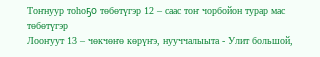Тоҥнуур тоhoҕо төбөтүгэр 12 – саас тоҥ чорбойон турар мас төбөтүгэр
Лооҥуут 13 – чөкчөҥө көрүҥэ, нууччалыыта - Улит большой,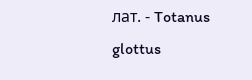лат. - Totanus
glottus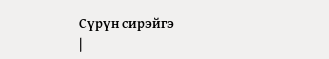Сүрүн сирэйгэ
|